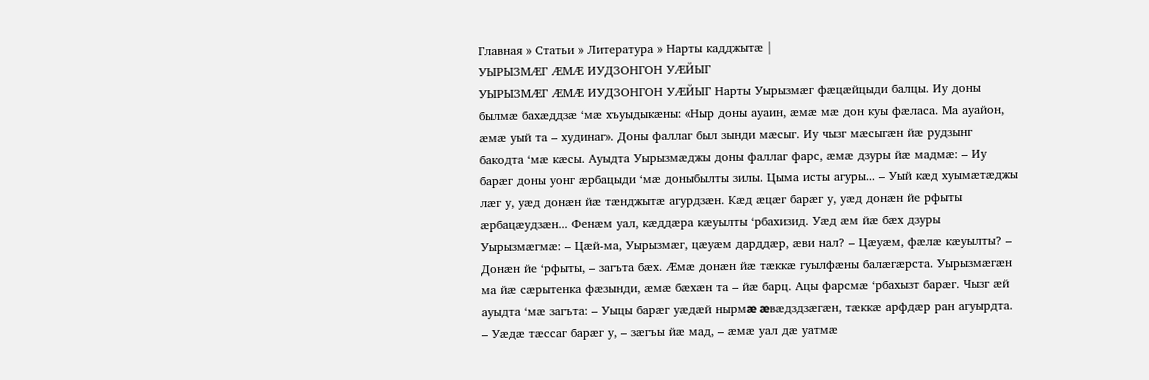Главная » Статьи » Литература » Нарты кадджытæ |
УЫРЫЗМÆГ ÆМÆ ИУДЗОНГОН УÆЙЫГ
УЫРЫЗМÆГ ÆМÆ ИУДЗОНГОН УÆЙЫГ Нарты Уырызмæг фæцæйцыди балцы. Иу доны былмæ бахæддзæ ‘мæ хъуыдыкæны: «Ныр доны ауаин, æмæ мæ дон куы фæласа. Ма ауайон, æмæ уый та – худинаг». Доны фаллаг был зынди мæсыг. Иу чызг мæсыгæн йæ рудзынг бакодта ‘мæ кæсы. Ауыдта Уырызмæджы доны фаллаг фарс, æмæ дзуры йæ мадмæ: – Иу барæг доны уонг æрбацыди ‘мæ доныбылты зилы. Цыма исты агуры... – Уый кæд хуымæтæджы лæг у, уæд донæн йæ тæнджытæ агурдзæн. Кæд æцæг барæг у, уæд донæн йе рфыты æрбацæудзæн... Фенæм уал, кæддæра кæуылты ‘рбахизид. Уæд æм йæ бæх дзуры Уырызмæгмæ: – Цæй-ма, Уырызмæг, цæуæм дарддæр, æви нал? – Цæуæм, фæлæ кæуылты? – Донæн йе ‘рфыты, – загъта бæх. Æмæ донæн йæ тæккæ гуылфæны балæгæрста. Уырызмæгæн ма йæ сæрытенка фæзынди, æмæ бæхæн та – йæ барц. Ацы фарсмæ ‘рбахызт барæг. Чызг æй ауыдта ‘мæ загъта: – Уыцы барæг уæдæй нырмæ æвæдздзæгæн, тæккæ арфдæр ран агуырдта. – Уæдæ тæссаг барæг у, – зæгъы йæ мад, – æмæ уал дæ уатмæ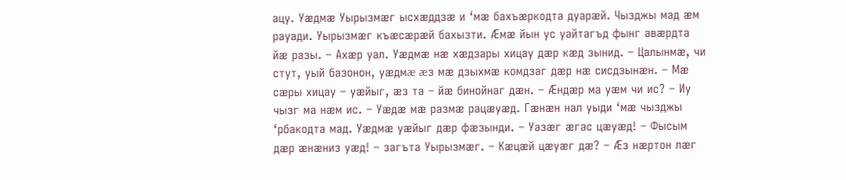ацу. Уæдмæ Уырызмæг ысхæддзæ и ‘мæ бахъæркодта дуарæй. Чызджы мад æм рауади. Уырызмæг къæсæрæй бахызти. Æмæ йын ус уайтагъд фынг авæрдта йæ разы. – Ахæр уал. Уæдмæ нæ хæдзары хицау дæр кæд зынид. – Цалынмæ, чи стут, уый базонон, уæдмæ æз мæ дзыхмæ комдзаг дæр нæ сисдзынæн. – Мæ сæры хицау – уæйыг, æз та – йæ бинойнаг дæн. – Æндæр ма уæм чи ис? – Иу чызг ма нæм ис. – Уæдæ мæ размæ рацæуæд. Гæнæн нал уыди ‘мæ чызджы ‘рбакодта мад. Уæдмæ уæйыг дæр фæзынди. – Уазæг æгас цæуæд! – Фысым дæр æнæниз уæд! – загъта Уырызмæг. – Кæцæй цæуæг дæ? – Æз нæртон лæг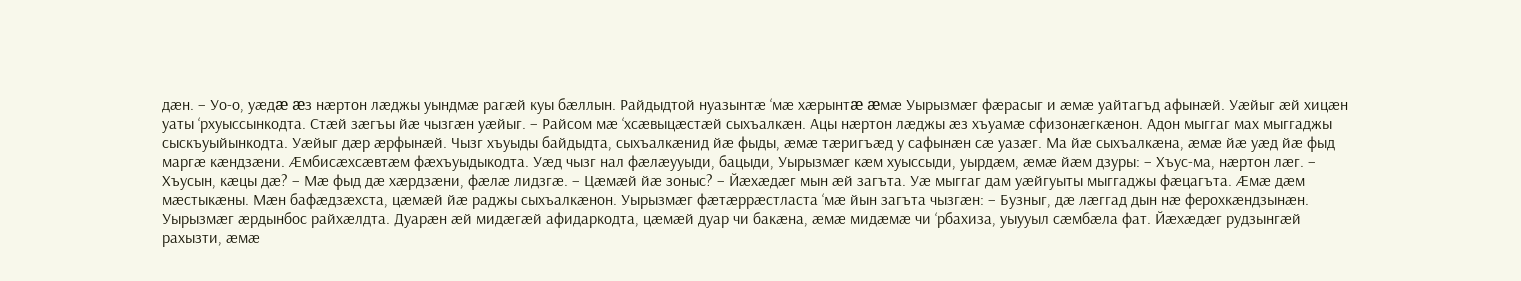дæн. – Уо-о, уæдæ æз нæртон лæджы уындмæ рагæй куы бæллын. Райдыдтой нуазынтæ ‘мæ хæрынтæ æмæ Уырызмæг фæрасыг и æмæ уайтагъд афынæй. Уæйыг æй хицæн уаты ‘рхуыссынкодта. Стæй зæгъы йæ чызгæн уæйыг. – Райсом мæ ‘хсæвыцæстæй сыхъалкæн. Ацы нæртон лæджы æз хъуамæ сфизонæгкæнон. Адон мыггаг мах мыггаджы сыскъуыйынкодта. Уæйыг дæр æрфынæй. Чызг хъуыды байдыдта, сыхъалкæнид йæ фыды, æмæ тæригъæд у сафынæн сæ уазæг. Ма йæ сыхъалкæна, æмæ йæ уæд йæ фыд маргæ кæндзæни. Æмбисæхсæвтæм фæхъуыдыкодта. Уæд чызг нал фæлæууыди, бацыди, Уырызмæг кæм хуыссыди, уырдæм, æмæ йæм дзуры: – Хъус-ма, нæртон лæг. – Хъусын, кæцы дæ? – Мæ фыд дæ хæрдзæни, фæлæ лидзгæ. – Цæмæй йæ зоныс? – Йæхæдæг мын æй загъта. Уæ мыггаг дам уæйгуыты мыггаджы фæцагъта. Æмæ дæм мæстыкæны. Мæн бафæдзæхста, цæмæй йæ раджы сыхъалкæнон. Уырызмæг фæтæррæстласта ‘мæ йын загъта чызгæн: – Бузныг, дæ лæггад дын нæ ферохкæндзынæн. Уырызмæг æрдынбос райхæлдта. Дуарæн æй мидæгæй афидаркодта, цæмæй дуар чи бакæна, æмæ мидæмæ чи ‘рбахиза, уыууыл сæмбæла фат. Йæхæдæг рудзынгæй рахызти, æмæ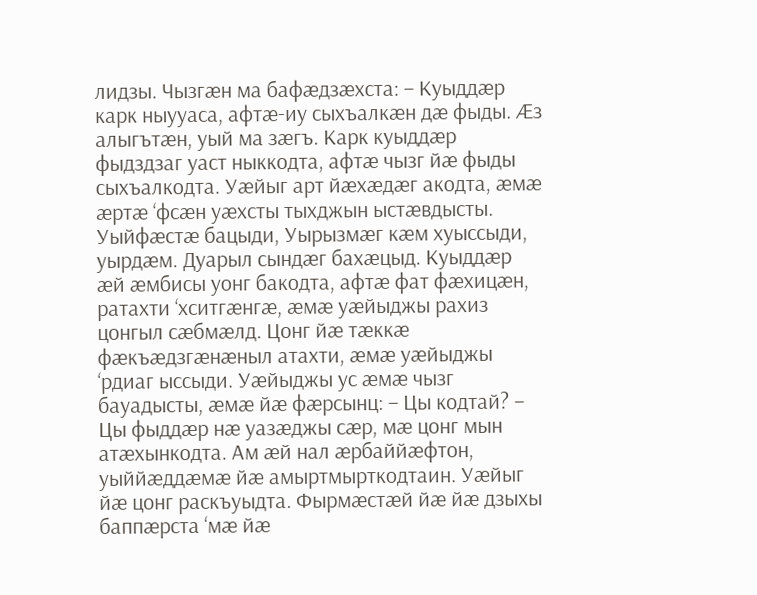лидзы. Чызгæн ма бафæдзæхста: – Куыддæр карк ныууаса, афтæ-иу сыхъалкæн дæ фыды. Æз алыгътæн, уый ма зæгъ. Карк куыддæр фыдздзаг уаст ныккодта, афтæ чызг йæ фыды сыхъалкодта. Уæйыг арт йæхæдæг акодта, æмæ æртæ ‘фсæн уæхсты тыхджын ыстæвдысты. Уыйфæстæ бацыди, Уырызмæг кæм хуыссыди, уырдæм. Дуарыл сындæг бахæцыд. Куыддæр æй æмбисы уонг бакодта, афтæ фат фæхицæн, ратахти ‘хситгæнгæ, æмæ уæйыджы рахиз цонгыл сæбмæлд. Цонг йæ тæккæ фæкъæдзгæнæныл атахти, æмæ уæйыджы ‘рдиаг ыссыди. Уæйыджы ус æмæ чызг бауадысты, æмæ йæ фæрсынц: – Цы кодтай? – Цы фыддæр нæ уазæджы сæр, мæ цонг мын атæхынкодта. Ам æй нал æрбаййæфтон, уыййæддæмæ йæ амыртмырткодтаин. Уæйыг йæ цонг раскъуыдта. Фырмæстæй йæ йæ дзыхы баппæрста ‘мæ йæ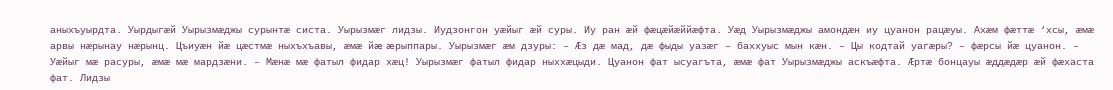аныхъуырдта. Уырдыгæй Уырызмæджы сурынтæ систа. Уырызмæг лидзы. Иудзонгон уæйыг æй суры. Иу ран æй фæцæйæййæфта. Уæд Уырызмæджы амондæн иу цуанон рацæуы. Ахæм фæттæ ‘хсы, æмæ арвы нæрынау нæрынц. Цъиуæн йæ цæстмæ ныхъхъавы, æмæ йæ æрыппары. Уырызмæг æм дзуры: – Æз дæ мад, дæ фыды уазæг – баххуыс мын кæн. – Цы кодтай уагæры? – фæрсы йæ цуанон. – Уæйыг мæ расуры, æмæ мæ мардзæни. – Мæнæ мæ фатыл фидар хæц! Уырызмæг фатыл фидар ныххæцыди. Цуанон фат ысуагъта, æмæ фат Уырызмæджы аскъæфта. Æртæ бонцауы æддæдæр æй фæхаста фат. Лидзы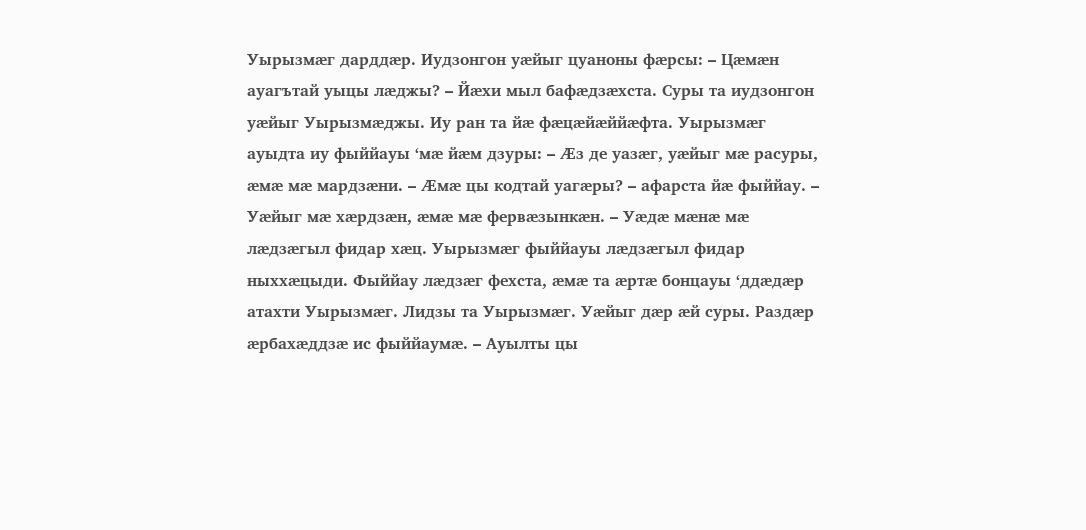Уырызмæг дарддæр. Иудзонгон уæйыг цуаноны фæрсы: – Цæмæн ауагътай уыцы лæджы? – Йæхи мыл бафæдзæхста. Суры та иудзонгон уæйыг Уырызмæджы. Иу ран та йæ фæцæйæййæфта. Уырызмæг ауыдта иу фыййауы ‘мæ йæм дзуры: – Æз де уазæг, уæйыг мæ расуры, æмæ мæ мардзæни. – Æмæ цы кодтай уагæры? – афарста йæ фыййау. – Уæйыг мæ хæрдзæн, æмæ мæ фервæзынкæн. – Уæдæ мæнæ мæ лæдзæгыл фидар хæц. Уырызмæг фыййауы лæдзæгыл фидар ныххæцыди. Фыййау лæдзæг фехста, æмæ та æртæ бонцауы ‘ддæдæр атахти Уырызмæг. Лидзы та Уырызмæг. Уæйыг дæр æй суры. Раздæр æрбахæддзæ ис фыййаумæ. – Ауылты цы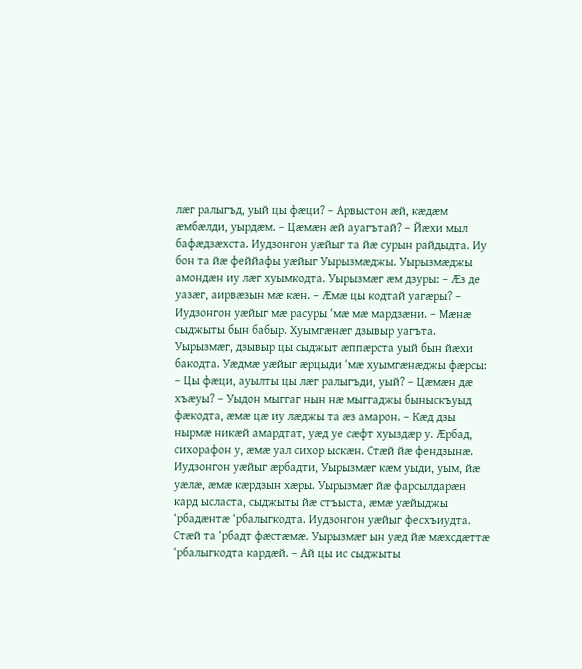лæг ралыгъд, уый цы фæци? – Арвыстон æй, кæдæм æмбæлди, уырдæм. – Цæмæн æй ауагътай? – Йæхи мыл бафæдзæхста. Иудзонгон уæйыг та йæ сурын райдыдта. Иу бон та йæ феййафы уæйыг Уырызмæджы. Уырызмæджы амондæн иу лæг хуымкодта. Уырызмæг æм дзуры: – Æз де уазæг, аирвæзын мæ кæн. – Æмæ цы кодтай уагæры? – Иудзонгон уæйыг мæ расуры ‘мæ мæ мардзæни. – Мæнæ сыджыты бын бабыр. Хуымгæнæг дзывыр уагъта. Уырызмæг, дзывыр цы сыджыт æппæрста уый бын йæхи бакодта. Уæдмæ уæйыг æрцыди ‘мæ хуымгæнæджы фæрсы: – Цы фæци, ауылты цы лæг ралыгъди, уый? – Цæмæн дæ хъæуы? – Уыдон мыггаг нын нæ мыггаджы быныскъуыд фæкодта, æмæ цæ иу лæджы та æз амарон. – Кæд дзы нырмæ никæй амардтат, уæд уе сæфт хуыздæр у. Æрбад, сихорафон у, æмæ уал сихор ыскæн. Стæй йæ фендзынæ. Иудзонгон уæйыг æрбадти, Уырызмæг кæм уыди, уым, йæ уæлæ, æмæ кæрдзын хæры. Уырызмæг йæ фарсылдарæн кард ысласта, сыджыты йæ стъыста, æмæ уæйыджы ‘рбадæнтæ ‘рбалыгкодта. Иудзонгон уæйыг фесхъиудта. Стæй та ‘рбадт фæстæмæ. Уырызмæг ын уæд йæ мæхсдæттæ ‘рбалыгкодта кардæй. – Ай цы ис сыджыты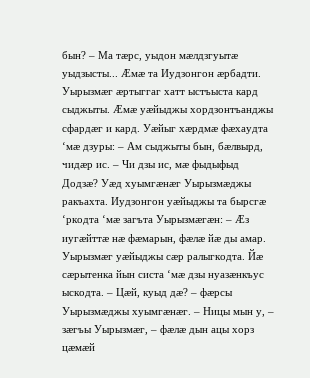бын? – Ма тæрс, уыдон мæлдзгуытæ уыдзысты... Æмæ та Иудзонгон æрбадти. Уырызмæг æртыггаг хатт ыстъыста кард сыджыты. Æмæ уæйыджы хордзонтъанджы сфардæг и кард. Уæйыг хæрдмæ фæхаудта ‘мæ дзуры: – Ам сыджыты бын, бæлвырд, чидæр ис. – Чи дзы ис, мæ фыдыфыд Додзæ? Уæд хуымгæнæг Уырызмæджы ракъахта. Иудзонгон уæйыджы та бырсгæ ‘ркодта ‘мæ загъта Уырызмæгæн: – Æз иугæйттæ нæ фæмарын, фæлæ йæ ды амар. Уырызмæг уæйыджы сæр ралыгкодта. Йæ сæрытенка йын систа ‘мæ дзы нуазæнкъус ыскодта. – Цæй, куыд дæ? – фæрсы Уырызмæджы хуымгæнæг. – Ницы мын у, – зæгъы Уырызмæг, – фæлæ дын ацы хорз цæмæй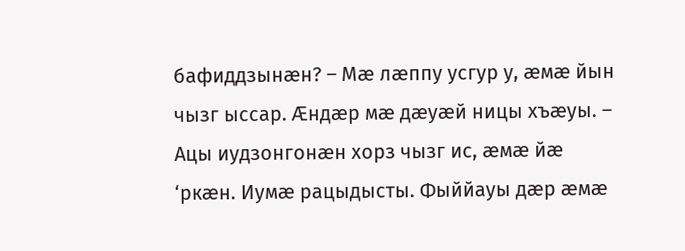бафиддзынæн? – Мæ лæппу усгур у, æмæ йын чызг ыссар. Æндæр мæ дæуæй ницы хъæуы. – Ацы иудзонгонæн хорз чызг ис, æмæ йæ ‘ркæн. Иумæ рацыдысты. Фыййауы дæр æмæ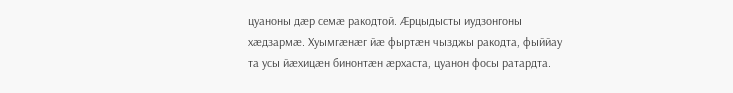цуаноны дæр семæ ракодтой. Æрцыдысты иудзонгоны хæдзармæ. Хуымгæнæг йæ фыртæн чызджы ракодта, фыййау та усы йæхицæн бинонтæн æрхаста, цуанон фосы ратардта.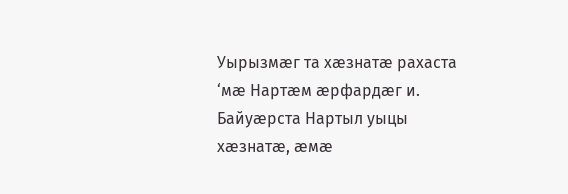Уырызмæг та хæзнатæ рахаста ‘мæ Нартæм æрфардæг и. Байуæрста Нартыл уыцы хæзнатæ, æмæ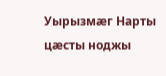Уырызмæг Нарты цæсты ноджы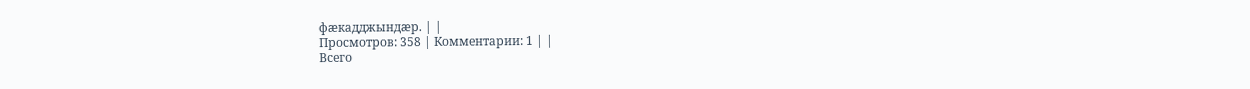фæкадджындæр. | |
Просмотров: 358 | Комментарии: 1 | |
Всего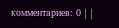комментариев: 0 | |